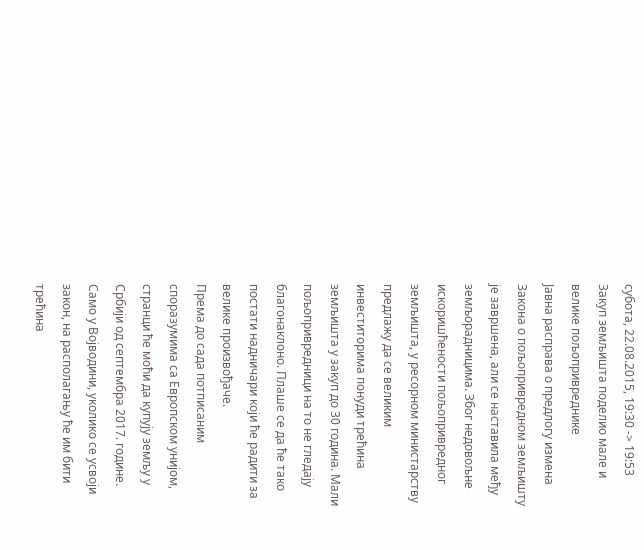субота, 22.08.2015, 19:30 -> 19:53
Закуп земљишта поделио мале и велике пољопривреднике
Јавна расправа о предлогу измена Закона о пољопривредном земљишту је завршена, али се наставила међу земљорадницима. Због недовољне искоришћености пољопривредног земљишта, у ресорном министарству предлажу да се великим инвеститорима понуди трећина земљишта у закуп до 30 година. Мали пољопривредници на то не гледају благонаклоно. Плаше се да ће тако постати надничари који ће радити за велике произвођаче.
Према до сада потписаним споразумима са Европском унијом, странци ће моћи да купују земљу у Србији од септембра 2017. године. Само у Војводини, уколико се усвоји закон, на располагању ће им бити трећина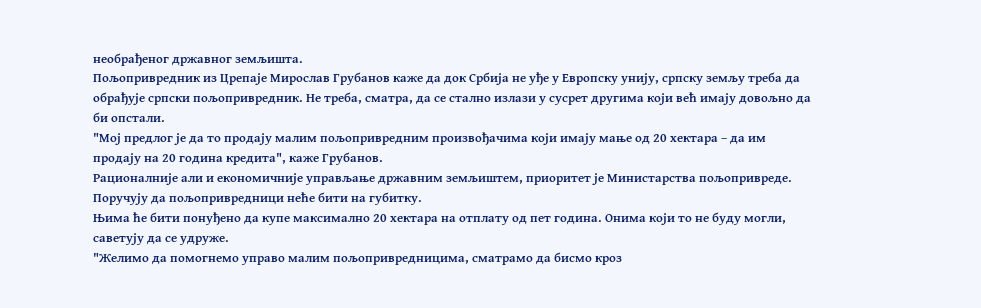необрађеног државног земљишта.
Пољопривредник из Црепаје Мирослав Грубанов каже да док Србија не уђе у Европску унију, српску земљу треба да обрађује српски пољопривредник. Не треба, сматра, да се стално излази у сусрет другима који већ имају довољно да би опстали.
"Мој предлог је да то продају малим пољопривредним произвођачима који имају мање од 20 хектара – да им продају на 20 година кредита", каже Грубанов.
Рационалније али и економичније управљање државним земљиштем, приоритет је Министарства пољопривреде. Поручују да пољопривредници неће бити на губитку.
Њима ће бити понуђено да купе максимално 20 хектара на отплату од пет година. Онима који то не буду могли, саветују да се удруже.
"Желимо да помогнемо управо малим пољопривредницима, сматрамо да бисмо кроз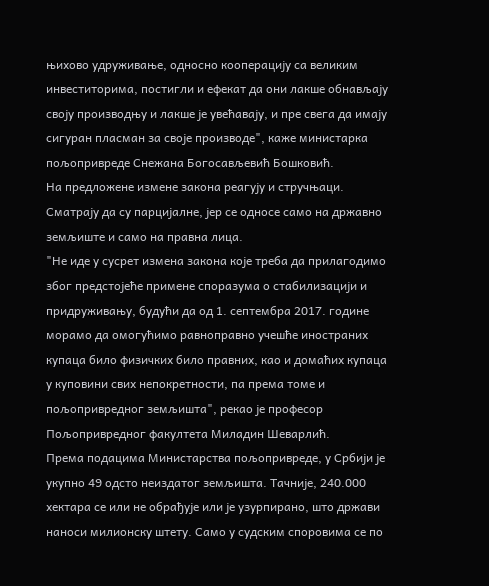њихово удруживање, односно кооперацију са великим инвеститорима, постигли и ефекат да они лакше обнављају своју производњу и лакше је увећавају, и пре свега да имају сигуран пласман за своје производе", каже министарка пољопривреде Снежана Богосављевић Бошковић.
На предложене измене закона реагују и стручњаци. Сматрају да су парцијалне, јер се односе само на државно земљиште и само на правна лица.
"Не иде у сусрет измена закона које треба да прилагодимо због предстојеће примене споразума о стабилизацији и придруживању, будући да од 1. септембра 2017. године морамо да омогућимо равноправно учешће иностраних купаца било физичких било правних, као и домаћих купаца у куповини свих непокретности, па према томе и пољопривредног земљишта", рекао је професор Пољопривредног факултета Миладин Шеварлић.
Према подацима Министарства пољопривреде, у Србији је укупно 49 одсто неиздатог земљишта. Тачније, 240.000 хектара се или не обрађује или је узурпирано, што држави наноси милионску штету. Само у судским споровима се по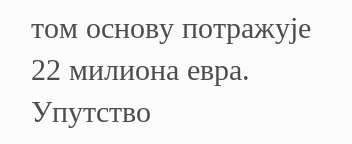том основу потражује 22 милиона евра.
Упутство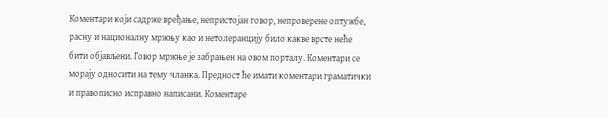Коментари који садрже вређање, непристојан говор, непроверене оптужбе, расну и националну мржњу као и нетолеранцију било какве врсте неће бити објављени. Говор мржње је забрањен на овом порталу. Коментари се морају односити на тему чланка. Предност ће имати коментари граматички и правописно исправно написани. Коментаре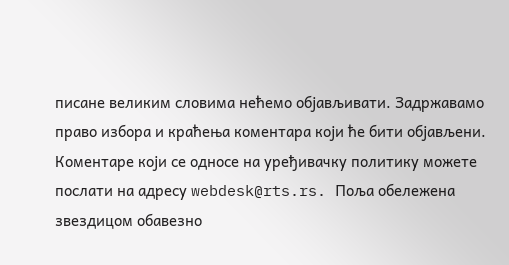писане великим словима нећемо објављивати. Задржавамо право избора и краћења коментара који ће бити објављени. Коментаре који се односе на уређивачку политику можете послати на адресу webdesk@rts.rs. Поља обележена звездицом обавезно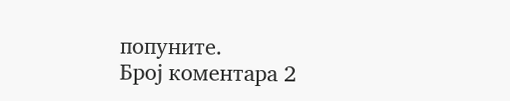попуните.
Број коментара 2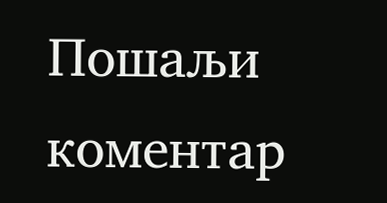Пошаљи коментар